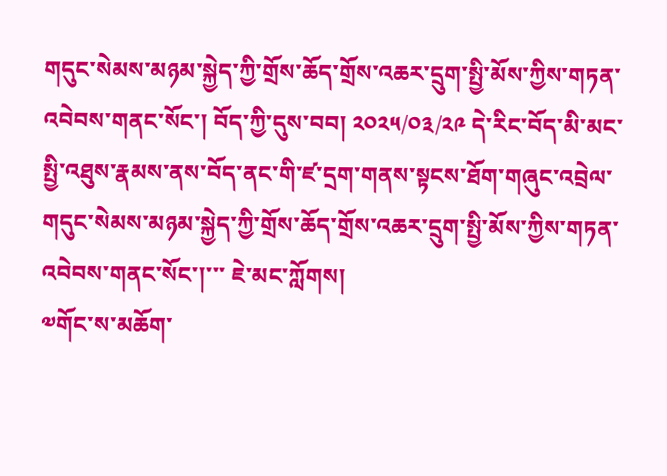གདུང་སེམས་མཉམ་སྐྱེད་ཀྱི་གྲོས་ཆོད་གྲོས་འཆར་དྲུག་སྤྱི་མོས་ཀྱིས་གཏན་འབེབས་གནང་སོང་། བོད་ཀྱི་དུས་བབ། ༢༠༢༥/༠༣/༢༩ དེ་རིང་བོད་མི་མང་སྤྱི་འཐུས་རྣམས་ནས་བོད་ནང་གི་ཛ་དྲག་གནས་སྟངས་ཐོག་གཞུང་འབྲེལ་གདུང་སེམས་མཉམ་སྐྱེད་ཀྱི་གྲོས་ཆོད་གྲོས་འཆར་དྲུག་སྤྱི་མོས་ཀྱིས་གཏན་འབེབས་གནང་སོང་།་་་ ཇེ་མང་ཀློགས།
༧གོང་ས་མཆོག་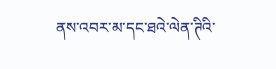ནས་འབར་མ་དང་ཐའེ་ལེན་ཊིའི་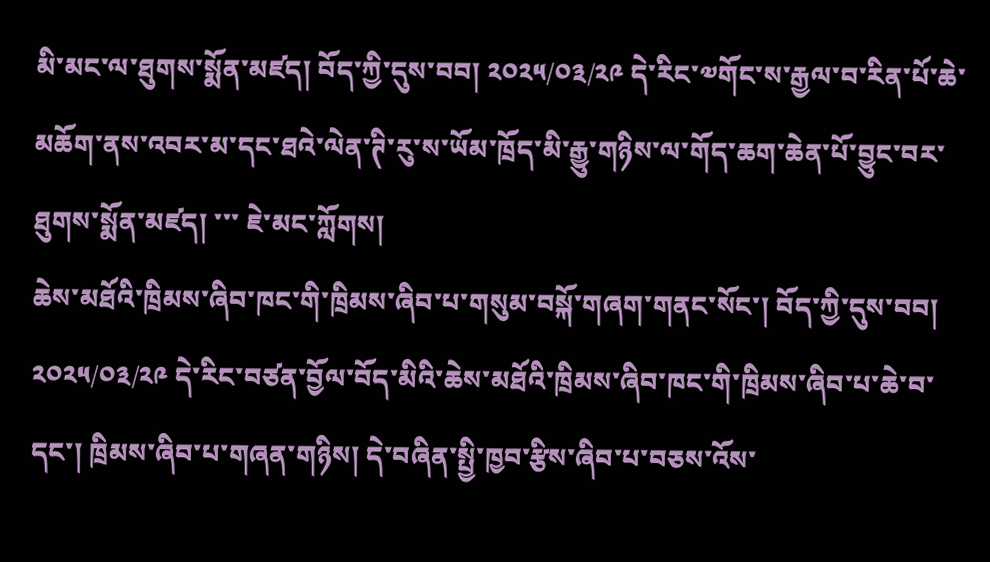མི་མང་ལ་ཐུགས་སྨོན་མཛད། བོད་ཀྱི་དུས་བབ། ༢༠༢༥/༠༣/༢༩ དེ་རིང་༧གོང་ས་རྒྱལ་བ་རིན་པོ་ཆེ་མཆོག་ནས་འབར་མ་དང་ཐའེ་ལེན་ཊི་རུ་ས་ཡོམ་ཁྲོད་མི་རྒྱུ་གཉིས་ལ་གོད་ཆག་ཆེན་པོ་བྱུང་བར་ཐུགས་སྨོན་མཛད། ་་་ ཇེ་མང་ཀློགས།
ཆེས་མཐོའི་ཁྲིམས་ཞིབ་ཁང་གི་ཁྲིམས་ཞིབ་པ་གསུམ་བསྐོ་གཞག་གནང་སོང་། བོད་ཀྱི་དུས་བབ། ༢༠༢༥/༠༣/༢༩ དེ་རིང་བཙན་བྱོལ་བོད་མིའི་ཆེས་མཐོའི་ཁྲིམས་ཞིབ་ཁང་གི་ཁྲིམས་ཞིབ་པ་ཆེ་བ་དང་། ཁྲིམས་ཞིབ་པ་གཞན་གཉིས། དེ་བཞིན་སྤྱི་ཁྱབ་རྩིས་ཞིབ་པ་བཅས་འོས་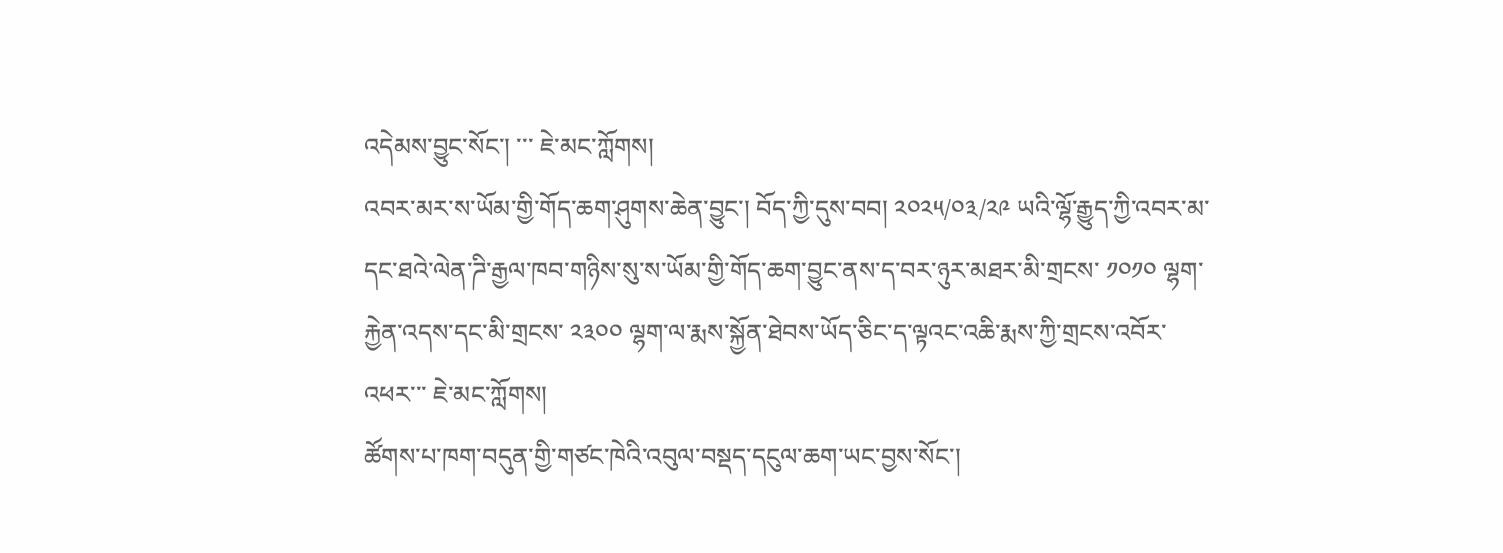འདེམས་བྱུང་སོང་། ་་་ ཇེ་མང་ཀློགས།
འབར་མར་ས་ཡོམ་གྱི་གོད་ཆག་ཤུགས་ཆེན་བྱུང་། བོད་ཀྱི་དུས་བབ། ༢༠༢༥/༠༣/༢༩ ཡའི་ལྷོ་རྒྱུད་ཀྱི་འབར་མ་དང་ཐའེ་ལེན་ཌི་རྒྱལ་ཁབ་གཉིས་སུ་ས་ཡོམ་གྱི་གོད་ཆག་བྱུང་ནས་ད་བར་ཉུར་མཐར་མི་གྲངས་ ༡༠༡༠ ལྷག་རྐྱེན་འདས་དང་མི་གྲངས་ ༢༣༠༠ ལྷག་ལ་རྨས་སྐྱོན་ཐེབས་ཡོད་ཅིང་ད་ལྟའང་འཆི་རྨས་ཀྱི་གྲངས་འབོར་འཕར་་་ ཇེ་མང་ཀློགས།
ཚོགས་པ་ཁག་བདུན་གྱི་གཙང་ཁེའི་འབུལ་བསྡད་དངུལ་ཆག་ཡང་བྱས་སོང་།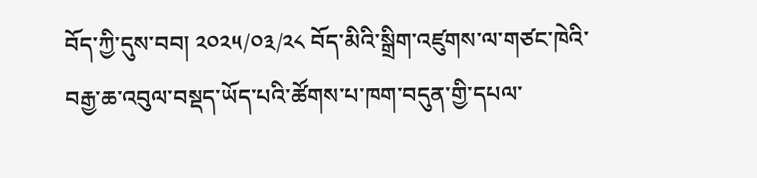བོད་ཀྱི་དུས་བབ། ༢༠༢༥/༠༣/༢༨ བོད་མིའི་སྒྲིག་འཛུགས་ལ་གཙང་ཁེའི་བརྒྱ་ཆ་འབུལ་བསྡད་ཡོད་པའི་ཚོགས་པ་ཁག་བདུན་གྱི་དཔལ་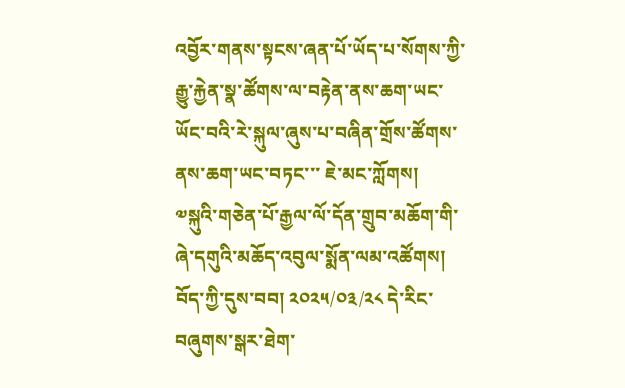འབྱོར་གནས་སྟངས་ཞན་པོ་ཡོད་པ་སོགས་ཀྱི་རྒྱུ་རྐྱེན་སྣ་ཚོགས་ལ་བརྟེན་ནས་ཆག་ཡང་ཡོང་བའི་རེ་སྐུལ་ཞུས་པ་བཞིན་གྲོས་ཚོགས་ནས་ཆག་ཡང་བཏང་་་ ཇེ་མང་ཀློགས།
༧སྐུའི་གཅེན་པོ་རྒྱལ་ལོ་དོན་གྲུབ་མཆོག་གི་ཞེ་དགུའི་མཆོད་འབུལ་སྨོན་ལམ་འཚོགས། བོད་ཀྱི་དུས་བབ། ༢༠༢༥/༠༣/༢༨ དེ་རིང་བཞུགས་སྒར་ཐེག་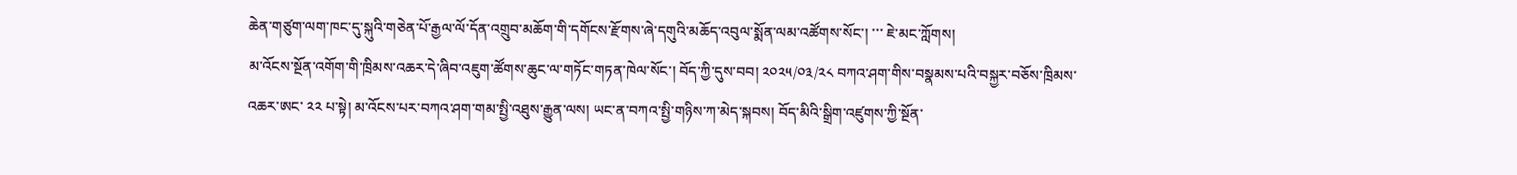ཆེན་གཙུག་ལག་ཁང་དུ་སྐུའི་གཅེན་པོ་རྒྱལ་ལོ་དོན་འགྲུབ་མཆོག་གི་དགོངས་རྫོགས་ཞེ་དགུའི་མཆོད་འབུལ་སྨོན་ལམ་འཚོགས་སོང་། ་་་ ཇེ་མང་ཀློགས།
མ་འོངས་སྔོན་འགོག་གི་ཁྲིམས་འཆར་དེ་ཞིབ་འཇུག་ཚོགས་ཆུང་ལ་གཏོང་གཏན་ཁེལ་སོང་། བོད་ཀྱི་དུས་བབ། ༢༠༢༥/༠༣/༢༨ བཀའ་ཤག་གིས་བསྣམས་པའི་བསྐྱར་བཅོས་ཁྲིམས་འཆར་ཨང་ ༢༢ པ་སྟེ། མ་འོངས་པར་བཀའ་ཤག་གམ་སྤྱི་འཐུས་རྒྱུན་ལས། ཡང་ན་བཀའ་སྤྱི་གཉིས་ཀ་མེད་སྐབས། བོད་མིའི་སྒྲིག་འཛུགས་ཀྱི་སྔོན་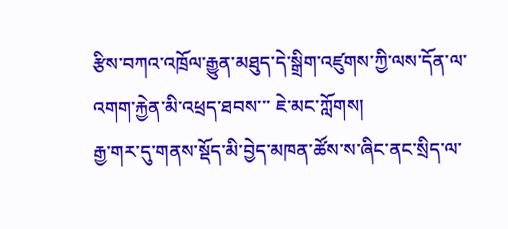རྩིས་བཀའ་འཁྲོལ་རྒྱུན་མཐུད་དེ་སྒྲིག་འཛུགས་ཀྱི་ལས་དོན་ལ་འགག་རྐྱེན་མི་འཕྲད་ཐབས་་་ ཇེ་མང་ཀློགས།
རྒྱ་གར་དུ་གནས་སྡོད་མི་བྱེད་མཁན་ཚོས་ས་ཞིང་ནང་སྲིད་ལ་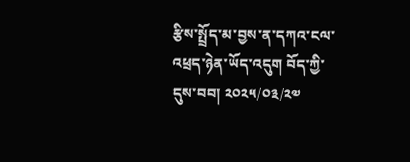རྩིས་སྤྲོད་མ་བྱས་ན་དཀའ་ངལ་འཕྲད་ཉེན་ཡོད་འདུག བོད་ཀྱི་དུས་བབ། ༢༠༢༥/༠༣/༢༧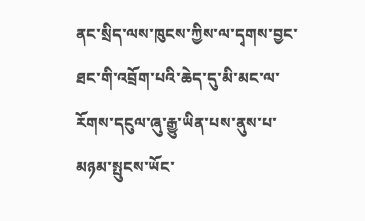ནང་སྲིད་ལས་ཁུངས་ཀྱིས་ལ་དྭགས་བྱང་ཐང་གི་འབྲོག་པའི་ཆེད་དུ་མི་མང་ལ་རོགས་དངུལ་ཞུ་རྒྱུ་ཡིན་པས་ནུས་པ་མཉམ་སྤུངས་ཡོང་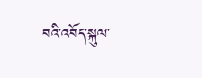བའི་འབོད་སྐུལ་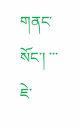གནང་སོང་། ་་་ ཇེ་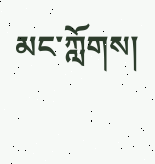མང་ཀློགས།